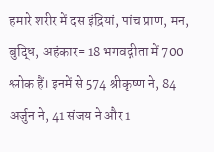हमारे शरीर में दस इंद्रियां, पांच प्राण, मन, बुद्धि, अहंकार= 18 भगवद्गीता में 700 श्लोक हैं। इनमें से 574 श्रीकृष्ण ने, 84 अर्जुन ने, 41 संजय ने और 1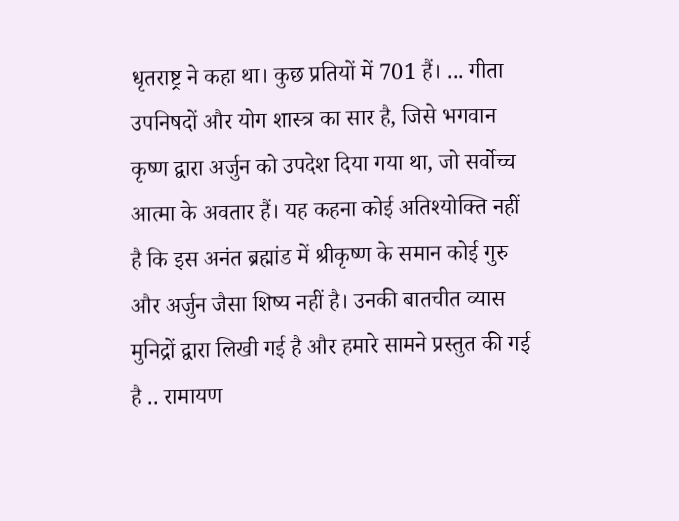धृतराष्ट्र ने कहा था। कुछ प्रतियों में 701 हैं। ... गीता उपनिषदों और योग शास्त्र का सार है, जिसे भगवान कृष्ण द्वारा अर्जुन को उपदेश दिया गया था, जो सर्वोच्च आत्मा के अवतार हैं। यह कहना कोई अतिश्योक्ति नहीं है कि इस अनंत ब्रह्मांड में श्रीकृष्ण के समान कोई गुरु और अर्जुन जैसा शिष्य नहीं है। उनकी बातचीत व्यास मुनिद्रों द्वारा लिखी गई है और हमारे सामने प्रस्तुत की गई है .. रामायण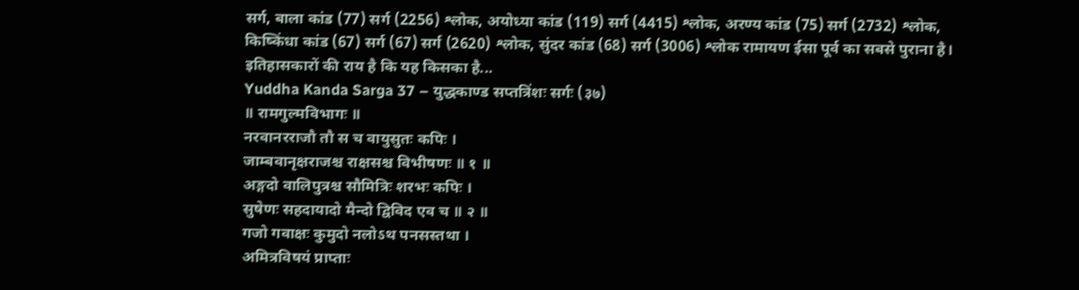सर्ग, बाला कांड (77) सर्ग (2256) श्लोक, अयोध्या कांड (119) सर्ग (4415) श्लोक, अरण्य कांड (75) सर्ग (2732) श्लोक, किष्किंधा कांड (67) सर्ग (67) सर्ग (2620) श्लोक, सुंदर कांड (68) सर्ग (3006) श्लोक रामायण ईसा पूर्व का सबसे पुराना है। इतिहासकारों की राय है कि यह किसका है...
Yuddha Kanda Sarga 37 – युद्धकाण्ड सप्तत्रिंशः सर्गः (३७)
॥ रामगुल्मविभागः ॥
नरवानरराजौ तौ स च वायुसुतः कपिः ।
जाम्बवानृक्षराजश्च राक्षसश्च विभीषणः ॥ १ ॥
अङ्गदो वालिपुत्रश्च सौमित्रिः शरभः कपिः ।
सुषेणः सहदायादो मैन्दो द्विविद एव च ॥ २ ॥
गजो गवाक्षः कुमुदो नलोऽथ पनसस्तथा ।
अमित्रविषयं प्राप्ताः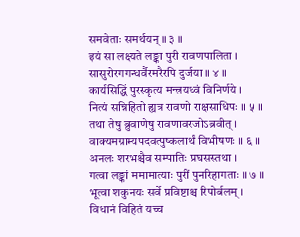समवेताः समर्थयन् ॥ ३ ॥
इयं सा लक्ष्यते लङ्का पुरी रावणपालिता ।
सासुरोरगगन्धर्वैरमरैरपि दुर्जया ॥ ४ ॥
कार्यसिद्धिं पुरस्कृत्य मन्त्रयध्वं विनिर्णये ।
नित्यं सन्निहितो ह्यत्र रावणो राक्षसाधिपः ॥ ५ ॥
तथा तेषु ब्रुवाणेषु रावणावरजोऽब्रवीत् ।
वाक्यमग्राम्यपदवत्पुष्कलार्थं विभीषणः ॥ ६ ॥
अनलः शरभश्चैव सम्पातिः प्रघसस्तथा ।
गत्वा लङ्कां ममामात्याः पुरीं पुनरिहागताः ॥ ७ ॥
भूत्वा शकुनयः सर्वे प्रविष्टाश्च रिपोर्बलम् ।
विधानं विहितं यच्च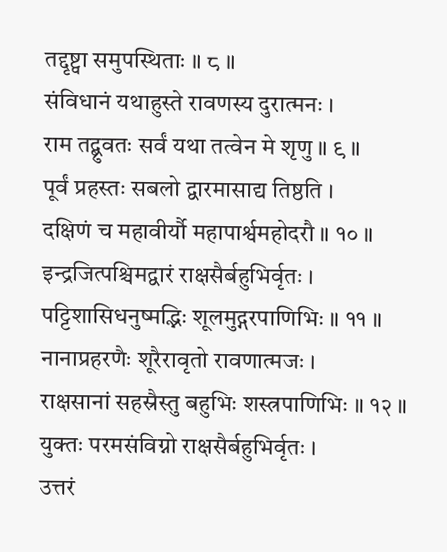तद्दृष्ट्वा समुपस्थिताः ॥ ८ ॥
संविधानं यथाहुस्ते रावणस्य दुरात्मनः ।
राम तद्ब्रुवतः सर्वं यथा तत्वेन मे शृणु ॥ ९ ॥
पूर्वं प्रहस्तः सबलो द्वारमासाद्य तिष्ठति ।
दक्षिणं च महावीर्यौ महापार्श्वमहोदरौ ॥ १० ॥
इन्द्रजित्पश्चिमद्वारं राक्षसैर्बहुभिर्वृतः ।
पट्टिशासिधनुष्मद्भिः शूलमुद्गरपाणिभिः ॥ ११ ॥
नानाप्रहरणैः शूरैरावृतो रावणात्मजः ।
राक्षसानां सहस्रैस्तु बहुभिः शस्त्रपाणिभिः ॥ १२ ॥
युक्तः परमसंविग्नो राक्षसैर्बहुभिर्वृतः ।
उत्तरं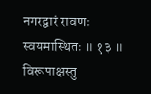नगरद्वारं रावणः स्वयमास्थितः ॥ १३ ॥
विरूपाक्षस्तु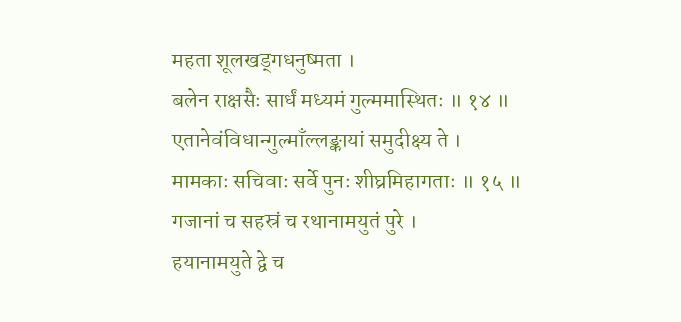महता शूलखड्गधनुष्मता ।
बलेन राक्षसैः सार्धं मध्यमं गुल्ममास्थितः ॥ १४ ॥
एतानेवंविधान्गुल्माँल्लङ्कायां समुदीक्ष्य ते ।
मामकाः सचिवाः सर्वे पुनः शीघ्रमिहागताः ॥ १५ ॥
गजानां च सहस्रं च रथानामयुतं पुरे ।
हयानामयुते द्वे च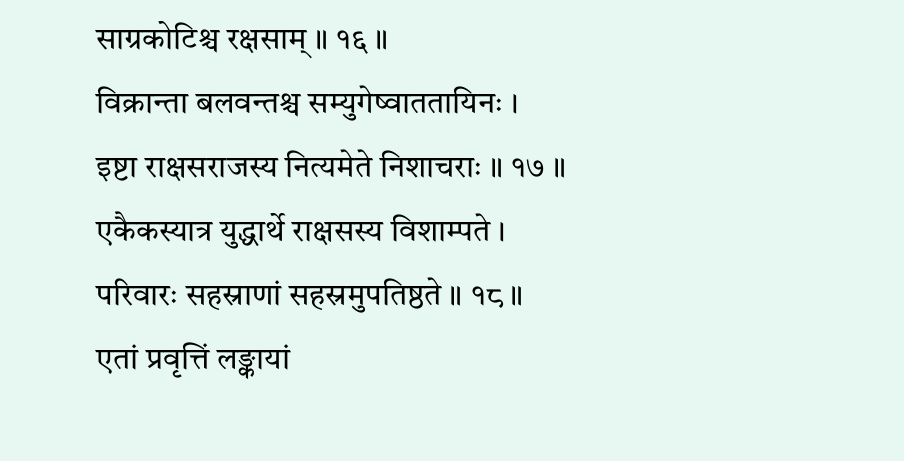साग्रकोटिश्च रक्षसाम् ॥ १६ ॥
विक्रान्ता बलवन्तश्च सम्युगेष्वाततायिनः ।
इष्टा राक्षसराजस्य नित्यमेते निशाचराः ॥ १७ ॥
एकैकस्यात्र युद्धार्थे राक्षसस्य विशाम्पते ।
परिवारः सहस्राणां सहस्रमुपतिष्ठते ॥ १८ ॥
एतां प्रवृत्तिं लङ्कायां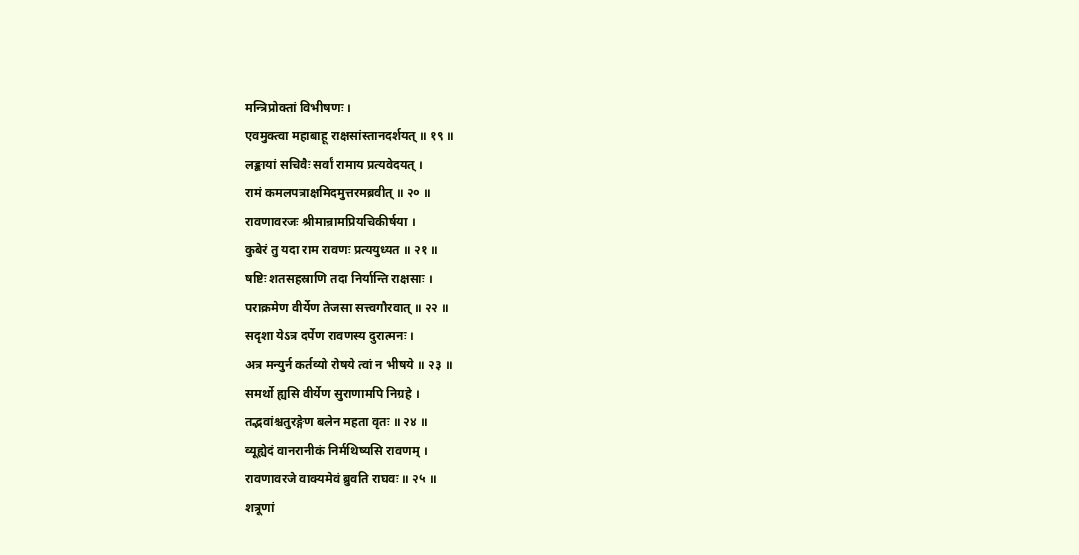मन्त्रिप्रोक्तां विभीषणः ।
एवमुक्त्वा महाबाहू राक्षसांस्तानदर्शयत् ॥ १९ ॥
लङ्कायां सचिवैः सर्वां रामाय प्रत्यवेदयत् ।
रामं कमलपत्राक्षमिदमुत्तरमब्रवीत् ॥ २० ॥
रावणावरजः श्रीमान्रामप्रियचिकीर्षया ।
कुबेरं तु यदा राम रावणः प्रत्ययुध्यत ॥ २१ ॥
षष्टिः शतसहस्राणि तदा निर्यान्ति राक्षसाः ।
पराक्रमेण वीर्येण तेजसा सत्त्वगौरवात् ॥ २२ ॥
सदृशा येऽत्र दर्पेण रावणस्य दुरात्मनः ।
अत्र मन्युर्न कर्तव्यो रोषये त्वां न भीषये ॥ २३ ॥
समर्थो ह्यसि वीर्येण सुराणामपि निग्रहे ।
तद्भवांश्चतुरङ्गेण बलेन महता वृतः ॥ २४ ॥
व्यूह्येदं वानरानीकं निर्मथिष्यसि रावणम् ।
रावणावरजे वाक्यमेवं ब्रुवति राघवः ॥ २५ ॥
शत्रूणां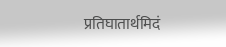प्रतिघातार्थमिदं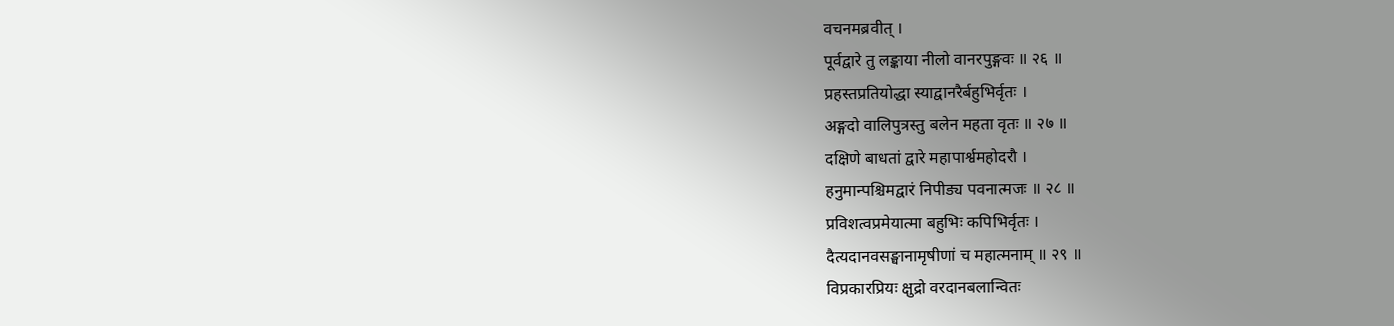वचनमब्रवीत् ।
पूर्वद्वारे तु लङ्काया नीलो वानरपुङ्गवः ॥ २६ ॥
प्रहस्तप्रतियोद्धा स्याद्वानरैर्बहुभिर्वृतः ।
अङ्गदो वालिपुत्रस्तु बलेन महता वृतः ॥ २७ ॥
दक्षिणे बाधतां द्वारे महापार्श्वमहोदरौ ।
हनुमान्पश्चिमद्वारं निपीड्य पवनात्मजः ॥ २८ ॥
प्रविशत्वप्रमेयात्मा बहुभिः कपिभिर्वृतः ।
दैत्यदानवसङ्घानामृषीणां च महात्मनाम् ॥ २९ ॥
विप्रकारप्रियः क्षुद्रो वरदानबलान्वितः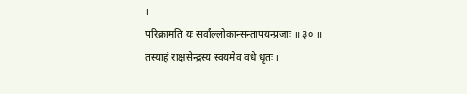।
परिक्रामति यः सर्वांल्लोकान्सन्तापयन्प्रजाः ॥ ३० ॥
तस्याहं राक्षसेन्द्रस्य स्वयमेव वधे धृतः ।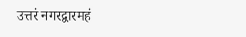उत्तरं नगरद्वारमहं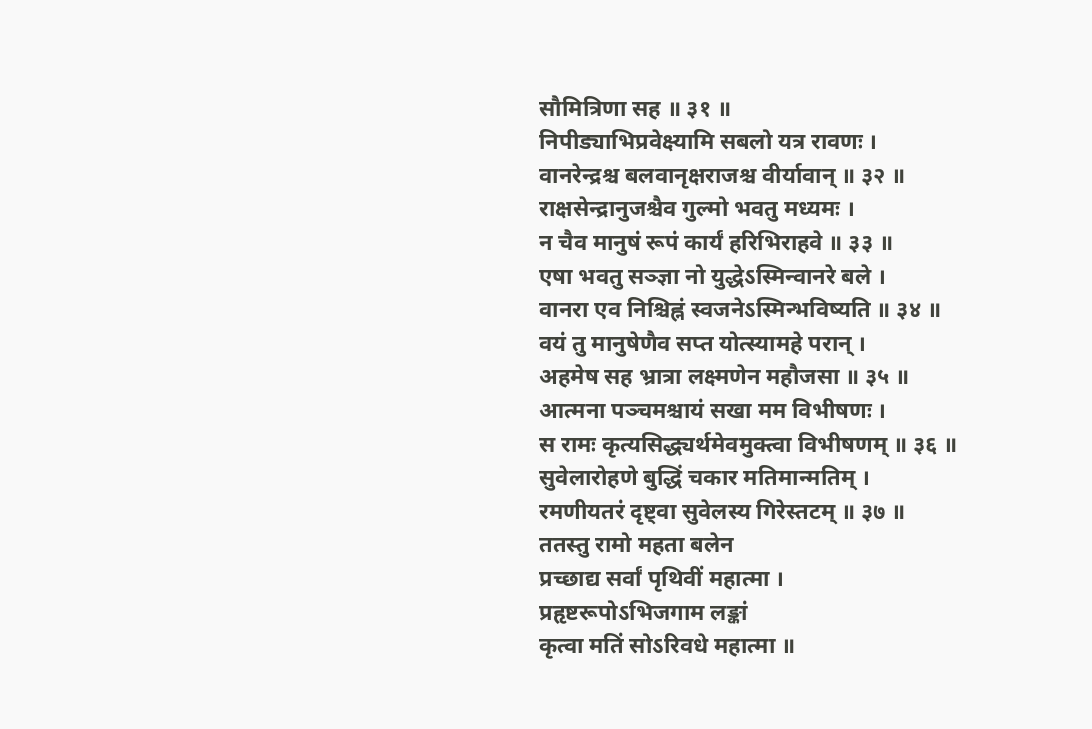सौमित्रिणा सह ॥ ३१ ॥
निपीड्याभिप्रवेक्ष्यामि सबलो यत्र रावणः ।
वानरेन्द्रश्च बलवानृक्षराजश्च वीर्यावान् ॥ ३२ ॥
राक्षसेन्द्रानुजश्चैव गुल्मो भवतु मध्यमः ।
न चैव मानुषं रूपं कार्यं हरिभिराहवे ॥ ३३ ॥
एषा भवतु सञ्ज्ञा नो युद्धेऽस्मिन्वानरे बले ।
वानरा एव निश्चिह्नं स्वजनेऽस्मिन्भविष्यति ॥ ३४ ॥
वयं तु मानुषेणैव सप्त योत्स्यामहे परान् ।
अहमेष सह भ्रात्रा लक्ष्मणेन महौजसा ॥ ३५ ॥
आत्मना पञ्चमश्चायं सखा मम विभीषणः ।
स रामः कृत्यसिद्ध्यर्थमेवमुक्त्वा विभीषणम् ॥ ३६ ॥
सुवेलारोहणे बुद्धिं चकार मतिमान्मतिम् ।
रमणीयतरं दृष्ट्वा सुवेलस्य गिरेस्तटम् ॥ ३७ ॥
ततस्तु रामो महता बलेन
प्रच्छाद्य सर्वां पृथिवीं महात्मा ।
प्रहृष्टरूपोऽभिजगाम लङ्कां
कृत्वा मतिं सोऽरिवधे महात्मा ॥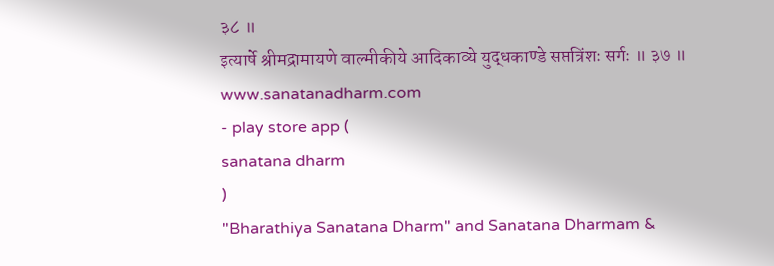३८ ॥
इत्यार्षे श्रीमद्रामायणे वाल्मीकीये आदिकाव्ये युद्धकाण्डे सप्तत्रिंशः सर्गः ॥ ३७ ॥
www.sanatanadharm.com
- play store app (
sanatana dharm
)
"Bharathiya Sanatana Dharm" and Sanatana Dharmam &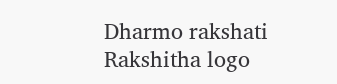Dharmo rakshati Rakshitha logo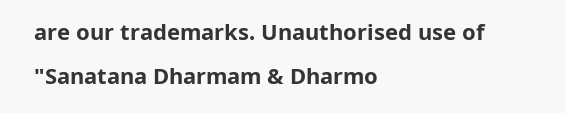are our trademarks. Unauthorised use of "Sanatana Dharmam & Dharmo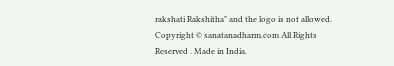rakshati Rakshitha" and the logo is not allowed. Copyright © sanatanadharm.com All Rights Reserved . Made in India.